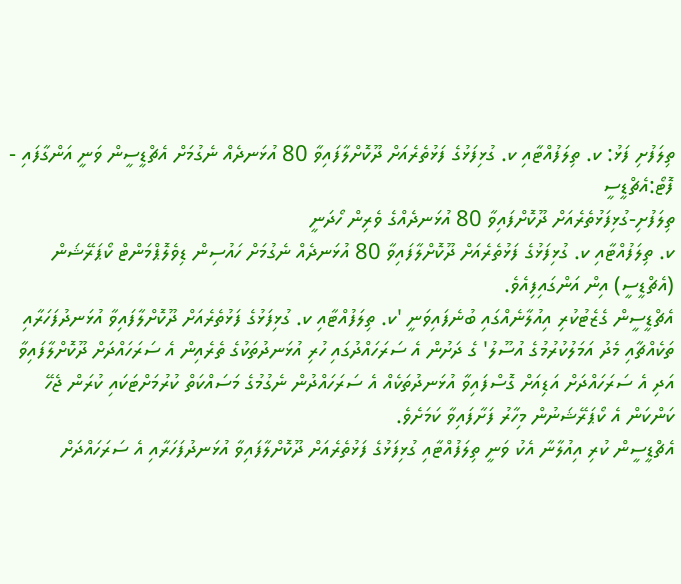ތިލަފުށި ފަޅު: ކ. ތިލަފުއްޓާއި ކ. ގުޅިފަޅުގެ ފަޅުތެރެއަށް ދޫކޮށްލާފައިވާ 80 އުޅަނދެއް ނެގުމަށް އެޗްޑީސީން ވަނީ އަންގާފައި - ފޮޓޯ:އެޗްޑީސީ
ތިލަފުށި-ގުޅިފަޅުތެރެއަށް ދޫކޮށްފައިވާ 80 އުޅަނދެއްގެ ވެރިން ހޯދަނީ
ކ. ތިލަފުއްޓާއި ކ. ގުޅިފަޅުގެ ފަޅުތެރެއަށް ދޫކޮށްލާފައިވާ 80 އުޅަނދެއް ނެގުމަށް ހައުސިން ޑިވެލޮޕްމަންޓް ކޯޕަރޭޝަން (އެޗްޑީސީ) އިން އަންގައިފިއެވެ.
އެޗްޑީސީން ގެޒެޓުކުރި އިއުލާނެއްގައި ބުނެފައިވަނީ 'ކ. ތިލަފުއްޓާއި ކ. ގުޅިފަޅުގެ ފަޅުތެރެއަށް ދޫކޮށްލާފައިވާ އުޅަނދުފަހަރާއި ތަކެއްޗާއި މެދު އަމަލުކުރުމުގެ އުސޫލު' ގެ ދަށުން އެ ސަރަހައްދުގައި ހުރި އުޅަނދުތަކުގެ ތެރެއިން އެ ސަރަހައްދަށް ދޫކޮށްލާފައިވާ އަދި އެ ސަރަހައްދަށް އަޑިއަށް ގޮސްފައިވާ އުޅަނދުތަކެއް އެ ސަރަހައްދުން ނެގުމުގެ މަސައްކަތް ކުރުމަށްޓަކައި ކުރަން ޖެހޭ ކަންކަން އެ ކޯޕަރޭޝަނުން މިހާރު ފަށާފައިވާ ކަމަށެވެ.
އެޗްޑީސީން ކުރި އިއުލާނާ އެކު ވަނީ ތިލަފުއްޓާއި ގުޅިފަޅުގެ ފަޅުތެރެއަށް ދޫކޮށްލާފައިވާ އުޅަނދުފަހަރާއި އެ ސަރަހައްދަށް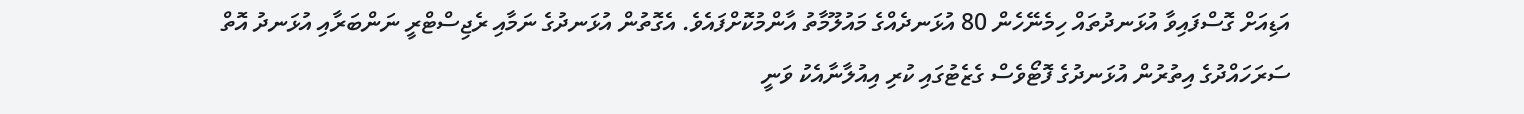އަޑިއަށް ގޮސްފައިވާ އުޅަނދުތައް ހިމެނޭހެން 80 އުޅަނދެއްގެ މައުލޫމާތު އާންމުކޮށްފައެވެ. އެގޮތުން އުޅަނދުގެ ނަމާއި ރެޖިސްޓްރީ ނަންބަރާއި އުޅަނދު އޮތް ސަރަހައްދުގެ އިތުރުން އުޅަނދުގެ ފޮޓޯވެސް ގެޒެޓުގައި ކުރި އިއުލާނާއެކު ވަނީ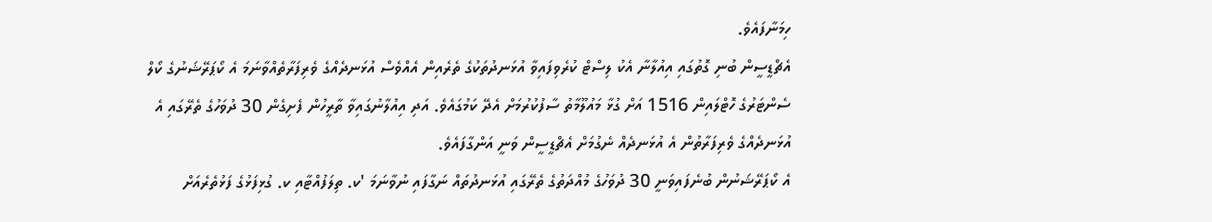ހިމަނާފައެވެ.
އެޗްޑީސީން ބުނި ގޮތުގައި އިއުލާނާ އެކު ލިސްޓް ކުރެވިފައިވާ އުޅަނދުތަކުގެ ތެރެއިން އެއްވެސް އުޅަނދެއްގެ ވެރިފަރާތެއްވާނަމަ އެ ކޯޕަރޭޝަނުގެ ކޯލް ސެންޓަރުގެ ހޮޓްލައިން 1516 އަށް ގުޅާ މައުލޫމާތު ސާފުކުރުމަށް އެދޭ ކަމުގައެވެ. އަދި އިއުލާނުގައިވާ ތާރީހުން ފެށިގެން 30 ދުވަހުގެ ތެރޭގައި އެ އުޅަނދެއްގެ ވެރިފަރާތުން އެ އުޅަނދެއް ނެގުމަށް އެޗްޑީސީން ވަނީ އަންގާފައެވެ.
އެ ކޯޕަރޭޝަނުން ބުނެފައިވަނީ 30 ދުވަހުގެ މުއްދަތުގެ ތެރޭގައި އުޅަނދުތައް ނަގާފައި ނުވާނަމަ 'ކ. ތިލަފުއްޓާއި ކ. ގުޅިފަޅުގެ ފަޅުތެރެއަށް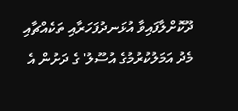ދޫކޮށްލާފައިވާ އުޅަނދުފަހަރާއި ތަކެއްޗާއި މެދު އަމަލުކުރުމުގެ އުސޫލު' ގެ ދަށުން އެ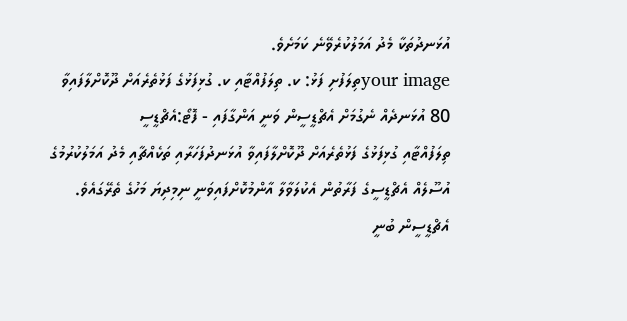އުޅަނދުތަކާ މެދު އަމަލުކުރެވޭނެ ކަމަށެވެ.
your imageތިލަފުށި ފަޅު: ކ. ތިލަފުއްޓާއި ކ. ގުޅިފަޅުގެ ފަޅުތެރެއަށް ދޫކޮށްލާފައިވާ 80 އުޅަނދެއް ނެގުމަށް އެޗްޑީސީން ވަނީ އަންގާފައި - ފޮޓޯ:އެޗްޑީސީ
ތިލަފުއްޓާއި ގުޅިފަޅުގެ ފަޅުތެރެއަށް ދޫކޮށްލާފައިވާ އުޅަނދުފަހަރާއި ތަކެއްޗާއި މެދު އަމަލުކުރުމުގެ އުސޫލެއް އެޗްޑީސީގެ ފަރާތުން އެކުލަވާލާ އާންމުކޮށްފައިވަނީ ނިމިދިޔަ މަހުގެ ތެރޭގައެވެ.
އެޗްޑީސީން ބުނީ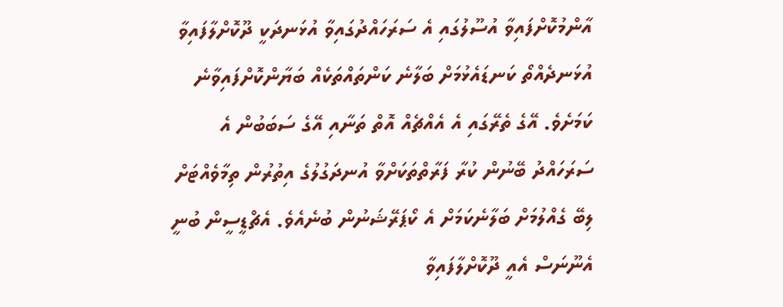އާންމުކޮށްފައިވާ އުސޫލުގައި އެ ސަރަހައްދުގައިވާ އުޅަނދަކީ ދޫކޮށްލާފައިވާ އުޅަނދެއްތޯ ކަނޑައެޅުމަށް ބަލާނެ ކަންތައްތަކެއް ބަޔާންކޮށްފައިވާނެ ކަމަށެވެ. އޭގެ ތެރޭގައި އެ އެއްޗެއް އޮތް ތަނާއި އޭގެ ސަބަބުން އެ ސަރަހައްދު ބޭނުން ކުރާ ފަރާތްތަކަށްވާ އުނދަގުލުގެ އިތުރުން ތިމާވެއްޓަށް ލިބޭ ގެއްލުމަށް ބަލާނެކަމަށް އެ ކޯޕަރޭޝަނުން ބުނެއެވެ. އެޗްޑީސީން ބުނީ އެނޫނަސް އެއީ ދޫކޮށްލާފައިވާ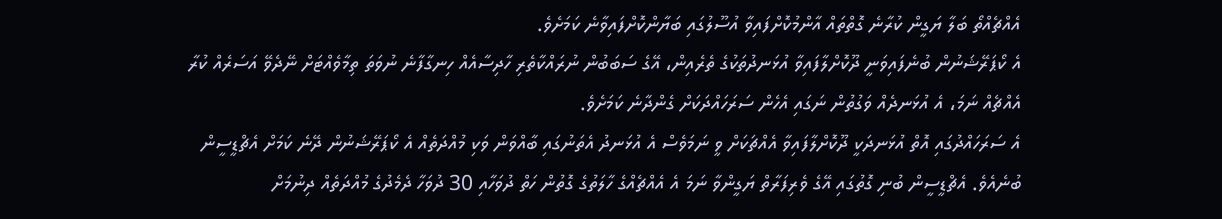އެއްޗެއްތޯ ބަލާ ޔަގީން ކުރާނެ ގޮތްތައް އާންމުކޮށްފައިވާ އުސޫލުގައި ބަޔާންކޮށްފައިވާނެ ކަމަށެވެ.
އެ ކޯޕަރޭޝަނުން ބުނެފައިވަނީ ދޫކޮށްލާފައިވާ އުޅަނދުތަކުގެ ތެރެއިން، އޭގެ ސަބަބުން ނުރައްކާތެރި ހާދިސާއެއް ހިނގާފާނެ ނުވަތަ ތިމާވެއްޓަށް ނޭދެވޭ އަސަރެއް ކުރާ އެއްޗެއް ނަމަ، އެ އުޅަނދެއް ވަގުތުން ނަގައި އެހެން ސަރަހައްދަކަށް ގެންދާނެ ކަމަށެވެ.
އެ ސަރަހައްދުގައި އޮތް އުޅަނދަކީ ދޫކޮށްލާފައިވާ އެއްޗަކަށް ވީ ނަމަވެސް އެ އުޅަނދު އެތަނުގައި ބާއްވަން ވަކި މުއްދަތެއް އެ ކޯޕަރޭޝަނުން ދޭނެ ކަމަށް އެޗްޑީސީން ބުނެއެވެ. އެޗްޑީސީން ބުނި ގޮތުގައި އޭގެ ވެރިފަރާތް ޔަގީންވާ ނަމަ އެ އެއްޗެއްގެ ހާލަތުގެ ގޮތުން ހަތް ދުވަހާއި 30 ދުވަހާ ދެމެދުގެ މުއްދަތެއް ދިނުމަށް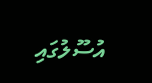އުސޫލުގައި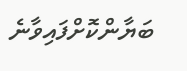ބަޔާންކޮށްފައިވާނެ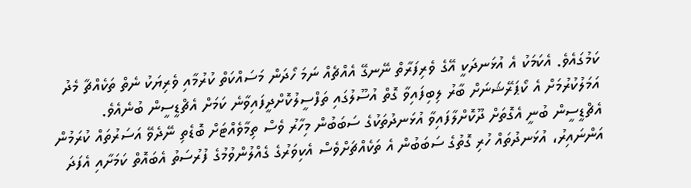ކަމުގައެވެ. އެކަމަކު އެ އުޅަނދަކީ އޭގެ ވެރިފަރާތް ނޭނގޭ އެއްޗެއް ނަމަ ހޯދަން މަސައްކަތް ކުރުމާއި ވެރިޔަކު ނެތް ތަކެއްޗާ މެދު އަމަލުކުރުމަށް އެ ކޯޕަރޭޝަނަށް ބާރު ލިބިފައިވާ ގޮތް އުސޫލުގައި ތަފްސީލުކޮށްދީފައިވާނެ ކަމަށް އެޗްޑީސީން ބުނެއެވެ.
އެޗްޑީސީން ބުނީ އެގޮތަށް ދޫކޮށްލާފައިވާ އުޅަނދުތަކުގެ ސަބަބުން މިހާރު ވެސް ތިމާވެއްޓަށް ބޮޑެތި ނޭދެވޭ އަސަރުތައް ކުރަމުން އަންނައިރު، އުޅަނދުތައް ހުރި ގޮތުގެ ސަބަބުން އެ ތަކެއްޗަށްވެސް އެކިވަރުގެ ގެއްލުންވުމުގެ ފުރުސަތު އެބައޮތް ކަމަށާއި އެފަދަ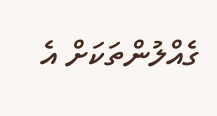ގެއްލުންތަކަށް އެ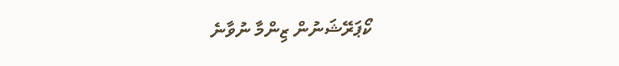ކޯޕަރޭޝަނުން ޒިންމާ ނުވާނެ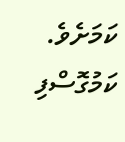ކަމަށެވެ.
ކަމުގޮސްފި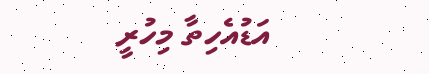އަޑުއެހިތާ މިހުރީ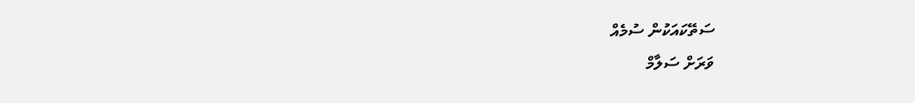ސަތޭކައަކުން ސުމެއް
ވަރަށް ސަލާމް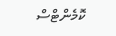ކޮމެންޓްސް